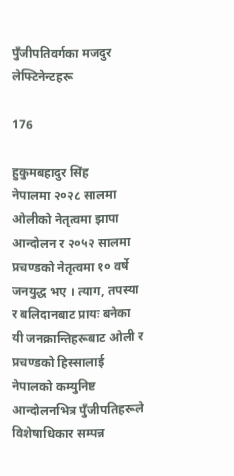पुँजीपतिवर्गका मजदुर लेफ्टिनेन्टहरू

176

हुकुमबहादुर सिंह
नेपालमा २०२८ सालमा ओलीको नेतृत्वमा झापा आन्दोलन र २०५२ सालमा प्रचण्डको नेतृत्वमा १० वर्षे जनयुद्ध भए । त्याग, तपस्या र बलिदानबाट प्रायः बनेका यी जनक्रान्तिहरूबाट ओली र प्रचण्डको हिस्सालाई नेपालको कम्युनिष्ट आन्दोलनभित्र पुँजीपतिहरूले विशेषाधिकार सम्पन्न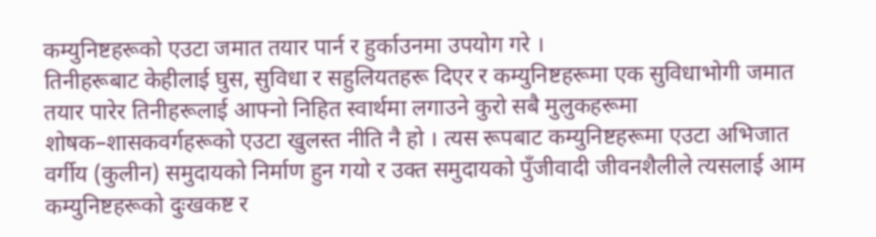कम्युनिष्टहरूको एउटा जमात तयार पार्न र हुर्काउनमा उपयोग गरे ।
तिनीहरूबाट केहीलाई घुस, सुविधा र सहुलियतहरू दिएर र कम्युनिष्टहरूमा एक सुविधाभोगी जमात तयार पारेर तिनीहरूलाई आफ्नो निहित स्वार्थमा लगाउने कुरो सबै मुलुकहरूमा शोषक–शासकवर्गहरूको एउटा खुलस्त नीति नै हो । त्यस रूपबाट कम्युनिष्टहरूमा एउटा अभिजात वर्गीय (कुलीन) समुदायको निर्माण हुन गयो र उक्त समुदायको पुँजीवादी जीवनशैलीले त्यसलाई आम कम्युनिष्टहरूको दुःखकष्ट र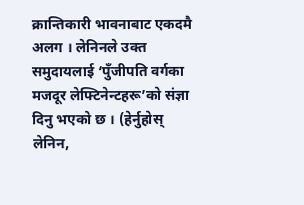क्रान्तिकारी भावनाबाट एकदमै अलग । लेनिनले उक्त समुदायलाई ‘पुँजीपति वर्गका मजदूर लेफ्टिनेन्टहरू’को संज्ञा दिनु भएको छ । (हेर्नुहोस् लेनिन,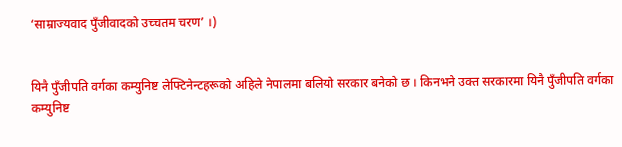‘साम्राज्यवाद पुँजीवादको उच्चतम चरण’ ।)


यिनै पुँजीपति वर्गका कम्युनिष्ट लेफ्टिनेन्टहरूको अहिले नेपालमा बलियो सरकार बनेको छ । किनभने उक्त सरकारमा यिनै पुँजीपति वर्गका कम्युनिष्ट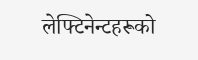लेफ्टिनेन्टहरूको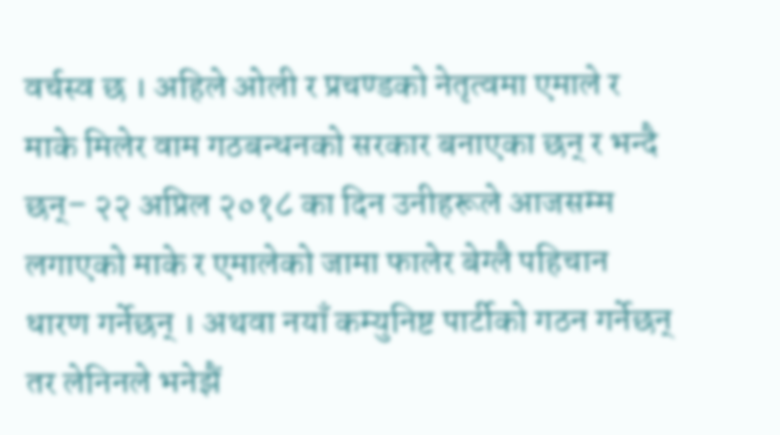वर्चस्व छ । अहिले ओली र प्रचण्डको नेतृत्वमा एमाले र माके मिलेर वाम गठबन्धनको सरकार बनाएका छन् र भन्दै छन्– २२ अप्रिल २०१८ का दिन उनीहरूले आजसम्म लगाएको माके र एमालेको जामा फालेर बेग्लै पहिचान धारण गर्नेछन् । अथवा नयाँ कम्युनिष्ट पार्टीको गठन गर्नेछन् तर लेनिनले भनेझैं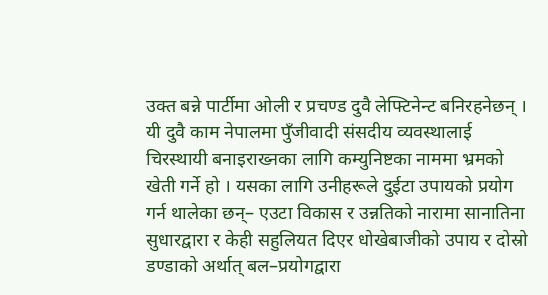उक्त बन्ने पार्टीमा ओली र प्रचण्ड दुवै लेफ्टिनेन्ट बनिरहनेछन् ।
यी दुवै काम नेपालमा पुँजीवादी संसदीय व्यवस्थालाई चिरस्थायी बनाइराख्नका लागि कम्युनिष्टका नाममा भ्रमको खेती गर्ने हो । यसका लागि उनीहरूले दुईटा उपायको प्रयोग गर्न थालेका छन्– एउटा विकास र उन्नतिको नारामा सानातिना सुधारद्वारा र केही सहुलियत दिएर धोखेबाजीको उपाय र दोस्रो डण्डाको अर्थात् बल–प्रयोगद्वारा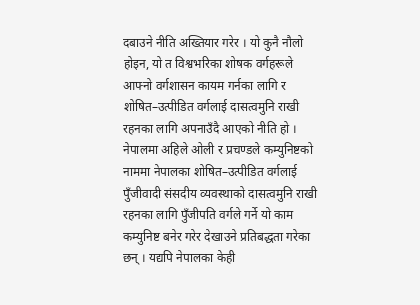दबाउने नीति अख्तियार गरेर । यो कुनै नौलो होइन, यो त विश्वभरिका शोषक वर्गहरूले आफ्नो वर्गशासन कायम गर्नका लागि र शोषित–उत्पीडित वर्गलाई दासत्वमुनि राखी रहनका लागि अपनाउँदै आएको नीति हो । नेपालमा अहिले ओली र प्रचण्डले कम्युनिष्टको नाममा नेपालका शोषित–उत्पीडित वर्गलाई पुँजीवादी संसदीय व्यवस्थाको दासत्वमुनि राखी रहनका लागि पुँजीपति वर्गले गर्ने यो काम कम्युनिष्ट बनेर गरेर देखाउने प्रतिबद्धता गरेका छन् । यद्यपि नेपालका केही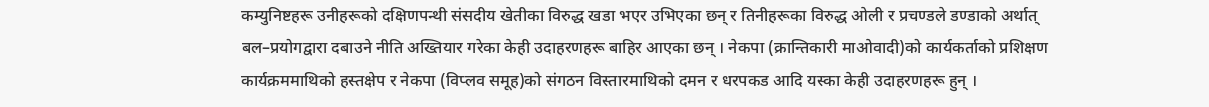कम्युनिष्टहरू उनीहरूको दक्षिणपन्थी संसदीय खेतीका विरुद्ध खडा भएर उभिएका छन् र तिनीहरूका विरुद्ध ओली र प्रचण्डले डण्डाको अर्थात् बल–प्रयोगद्वारा दबाउने नीति अख्तियार गरेका केही उदाहरणहरू बाहिर आएका छन् । नेकपा (क्रान्तिकारी माओवादी)को कार्यकर्ताको प्रशिक्षण कार्यक्रममाथिको हस्तक्षेप र नेकपा (विप्लव समूह)को संगठन विस्तारमाथिको दमन र धरपकड आदि यस्का केही उदाहरणहरू हुन् ।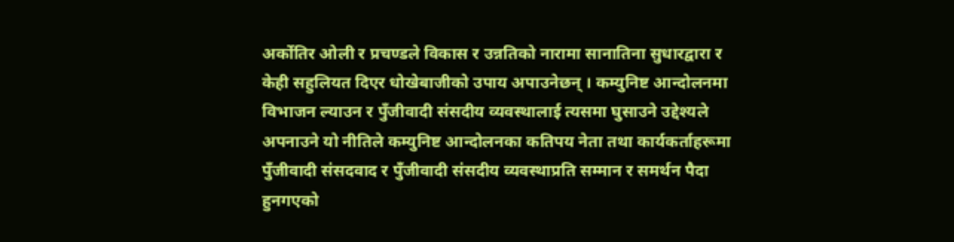अर्कोतिर ओली र प्रचण्डले विकास र उन्नतिको नारामा सानातिना सुधारद्वारा र केही सहुलियत दिएर धोखेबाजीको उपाय अपाउनेछन् । कम्युनिष्ट आन्दोलनमा विभाजन ल्याउन र पुँजीवादी संसदीय व्यवस्थालाई त्यसमा घुसाउने उद्देश्यले अपनाउने यो नीतिले कम्युनिष्ट आन्दोलनका कतिपय नेता तथा कार्यकर्ताहरूमा पुँजीवादी संसदवाद र पुँजीवादी संसदीय व्यवस्थाप्रति सम्मान र समर्थन पैदा हुनगएको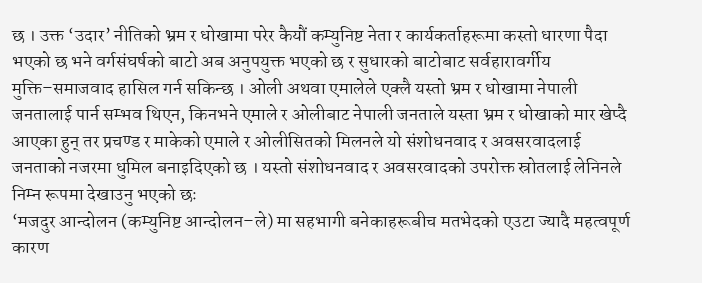छ । उक्त ‘उदार’ नीतिको भ्रम र धोखामा परेर कैयौं कम्युनिष्ट नेता र कार्यकर्ताहरूमा कस्तो धारणा पैदा भएको छ भने वर्गसंघर्षको बाटो अब अनुपयुक्त भएको छ र सुधारको बाटोबाट सर्वहारावर्गीय मुक्ति–समाजवाद हासिल गर्न सकिन्छ । ओली अथवा एमालेले एक्लै यस्तो भ्रम र धोखामा नेपाली जनतालाई पार्न सम्भव थिएन, किनभने एमाले र ओलीबाट नेपाली जनताले यस्ता भ्रम र धोखाको मार खेप्दै आएका हुन् तर प्रचण्ड र माकेको एमाले र ओलीसितको मिलनले यो संशोधनवाद र अवसरवादलाई जनताको नजरमा धुमिल बनाइदिएको छ । यस्तो संशोधनवाद र अवसरवादको उपरोक्त स्रोतलाई लेनिनले निम्न रूपमा देखाउनु भएको छः
‘मजदुर आन्दोलन (कम्युनिष्ट आन्दोलन–ले) मा सहभागी बनेकाहरूबीच मतभेदको एउटा ज्यादै महत्वपूर्ण कारण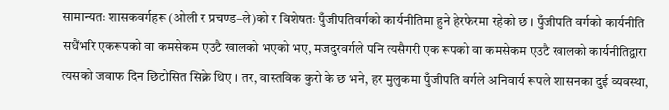सामान्यतः शासकवर्गहरू (ओली र प्रचण्ड–ले)को र विशेषतः पुँजीपतिवर्गको कार्यनीतिमा हुने हेरफेरमा रहेको छ । पुँजीपति वर्गको कार्यनीति सधैंभरि एकरूपको वा कमसेकम एउटै खालको भएको भए, मजदुरवर्गले पनि त्यसैगरी एक रूपको वा कमसेकम एउटै खालको कार्यनीतिद्वारा त्यसको जवाफ दिन छिटोसित सिक्ने थिए । तर, वास्तविक कुरो के छ भने, हर मुलुकमा पुँजीपति वर्गले अनिवार्य रूपले शासनका दुई व्यवस्था,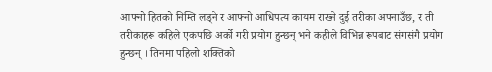आफ्नो हितको निम्ति लड्ने र आफ्नो आधिपत्य कायम राख्ने दुई तरीका अपनाउँछ, र ती तरीकाहरू कहिले एकपछि अर्को गरी प्रयोग हुन्छन् भने कहीले विभिन्न रूपबाट संगसंगै प्रयोग हुन्छन् । तिनमा पहिलो शक्तिको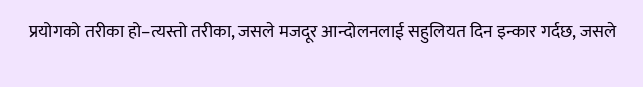प्रयोगको तरीका हो–त्यस्तो तरीका, जसले मजदूर आन्दोलनलाई सहुलियत दिन इन्कार गर्दछ, जसले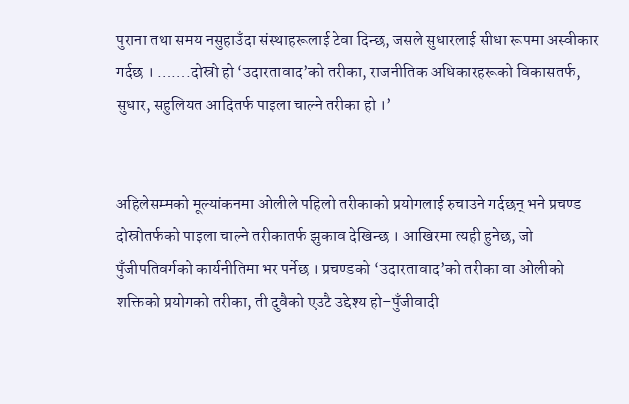पुराना तथा समय नसुहाउँदा संस्थाहरूलाई टेवा दिन्छ, जसले सुधारलाई सीधा रूपमा अस्वीकार गर्दछ । …….दोस्रो हो ‘उदारतावाद’को तरीका, राजनीतिक अधिकारहरूको विकासतर्फ, सुधार, सहुलियत आदितर्फ पाइला चाल्ने तरीका हो ।’


अहिलेसम्मको मूल्यांकनमा ओलीले पहिलो तरीकाको प्रयोगलाई रुचाउने गर्दछन् भने प्रचण्ड दोस्रोतर्फको पाइला चाल्ने तरीकातर्फ झुकाव देखिन्छ । आखिरमा त्यही हुनेछ, जो पुँजीपतिवर्गको कार्यनीतिमा भर पर्नेछ । प्रचण्डको ‘उदारतावाद’को तरीका वा ओलीको शक्तिको प्रयोगको तरीका, ती दुवैको एउटै उद्देश्य हो–पुँजीवादी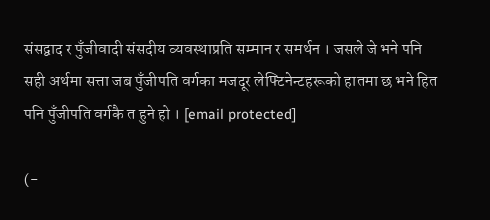संसद्वाद र पुँजीवादी संसदीय व्यवस्थाप्रति सम्मान र समर्थन । जसले जे भने पनि सही अर्थमा सत्ता जब पुँजीपति वर्गका मजदूर लेफ्टिनेन्टहरूको हातमा छ भने हित पनि पुँजीपति वर्गकै त हुने हो । [email protected]

(-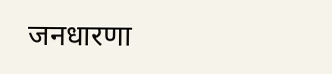जनधारणा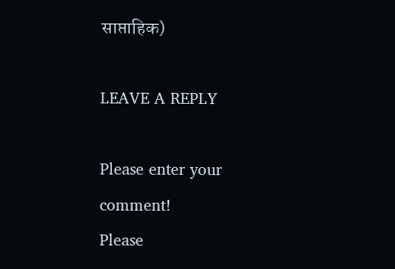साप्ताहिक)

LEAVE A REPLY

Please enter your comment!
Please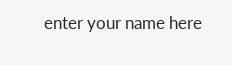enter your name here